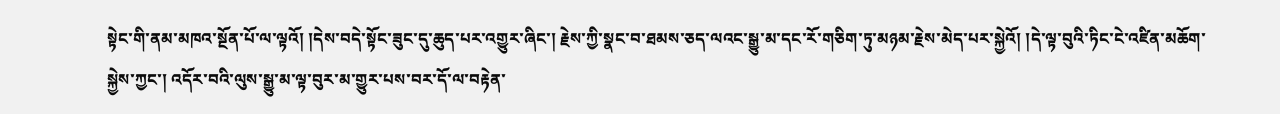སྟེང་གི་ནམ་མཁའ་སྔོན་པོ་ལ་ལྟའོ། །དེས་བདེ་སྟོང་ཟུང་དུ་ཆུད་པར་འགྱུར་ཞིང་། རྗེས་ཀྱི་སྣང་བ་ཐམས་ཅད་ལའང་སྒྱུ་མ་དང་རོ་གཅིག་ཏུ་མཉམ་རྗེས་མེད་པར་སྐྱེའོ། །དེ་ལྟ་བུའི་ཏིང་ངེ་འཛིན་མཆོག་སྐྱེས་ཀྱང་། འདོར་བའི་ལུས་སྒྱུ་མ་ལྟ་བུར་མ་གྱུར་པས་བར་དོ་ལ་བརྟེན་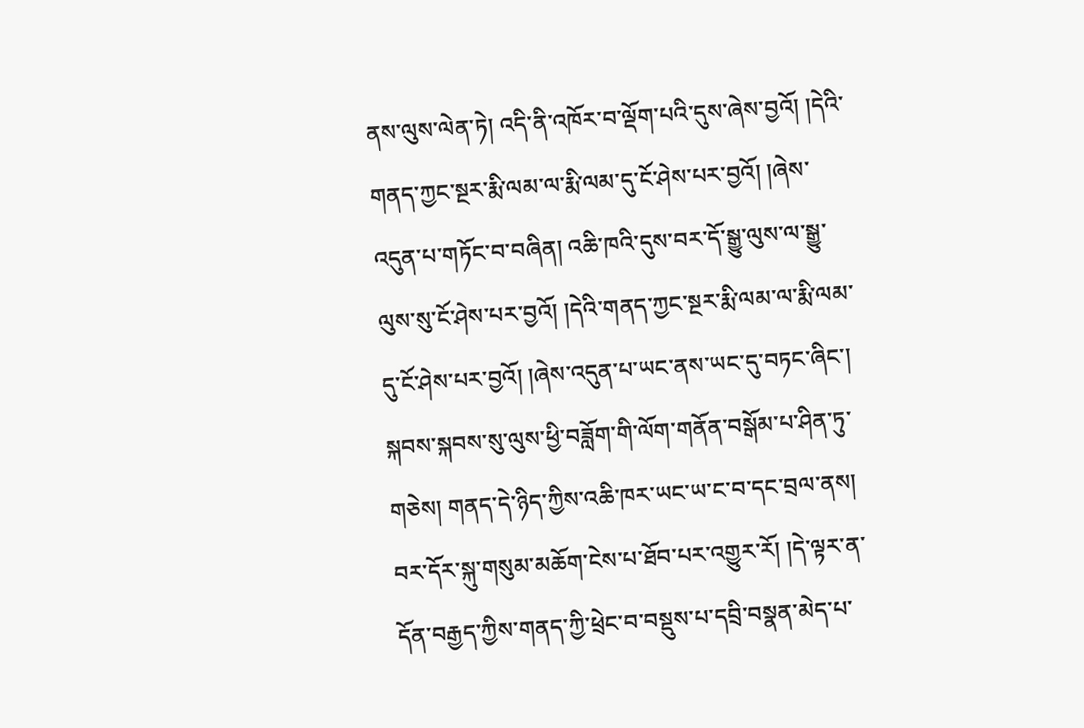ནས་ལུས་ལེན་ཏེ། འདི་ནི་འཁོར་བ་ལྡོག་པའི་དུས་ཞེས་བྱའོ། །དེའི་གནད་ཀྱང་སྔར་རྨི་ལམ་ལ་རྨི་ལམ་དུ་ངོ་ཤེས་པར་བྱའོ། །ཞེས་འདུན་པ་གཏོང་བ་བཞིན། འཆི་ཁའི་དུས་བར་དོ་སྒྱུ་ལུས་ལ་སྒྱུ་ལུས་སུ་ངོ་ཤེས་པར་བྱའོ། །དེའི་གནད་ཀྱང་སྔར་རྨི་ལམ་ལ་རྨི་ལམ་དུ་ངོ་ཤེས་པར་བྱའོ། །ཞེས་འདུན་པ་ཡང་ནས་ཡང་དུ་བཏང་ཞིང་། སྐབས་སྐབས་སུ་ལུས་ཕྱི་བཟློག་གི་ལོག་གནོན་བསྒོམ་པ་ཤིན་ཏུ་གཅེས། གནད་དེ་ཉིད་ཀྱིས་འཆི་ཁར་ཡང་ཡ་ང་བ་དང་བྲལ་ནས། བར་དོར་སྐུ་གསུམ་མཆོག་ངེས་པ་ཐོབ་པར་འགྱུར་རོ། །དེ་ལྟར་ན་དོན་བརྒྱད་ཀྱིས་གནད་ཀྱི་ཕྲེང་བ་བསྡུས་པ་དབྲི་བསྣན་མེད་པ་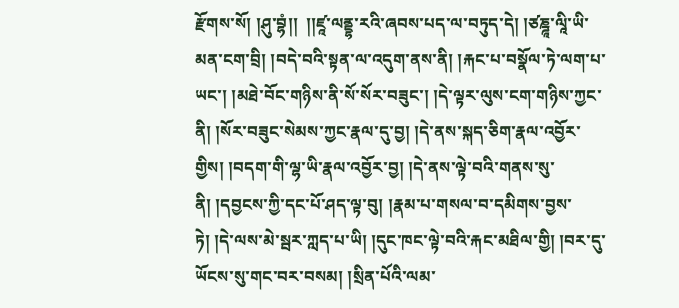རྫོགས་སོ། །ཤུ་བྷཾ།།  །།ཛཱ་ལནྡྷ་རའི་ཞབས་པད་ལ་བཏུད་དེ། །ཙཎྜཱ་ལཱི་ཡི་མན་ངག་བྲི། །བདེ་བའི་སྟན་ལ་འདུག་ནས་ནི། །རྐང་པ་བསྣོལ་ཏེ་ལག་པ་ཡང་། །མཐེ་བོང་གཉིས་ནི་སོ་སོར་བཟུང་། །དེ་ལྟར་ལུས་ངག་གཉིས་ཀྱང་ནི། །སོར་བཟུང་སེམས་ཀྱང་རྣལ་དུ་བྱ། །དེ་ནས་སྐད་ཅིག་རྣལ་འབྱོར་གྱིས། །བདག་གི་ལྷ་ཡི་རྣལ་འབྱོར་བྱ། །དེ་ནས་ལྟེ་བའི་གནས་སུ་ནི། །དབྱངས་ཀྱི་དང་པོ་ཤད་ལྟ་བུ། །རྣམ་པ་གསལ་བ་དམིགས་བྱས་ཏེ། །དེ་ལས་མེ་སྦར་ཀླད་པ་ཡི། །དུང་ཁང་ལྟེ་བའི་རྐང་མཐིལ་གྱི། །བར་དུ་ཡོངས་སུ་གང་བར་བསམ། །སྲིན་པོའི་ལམ་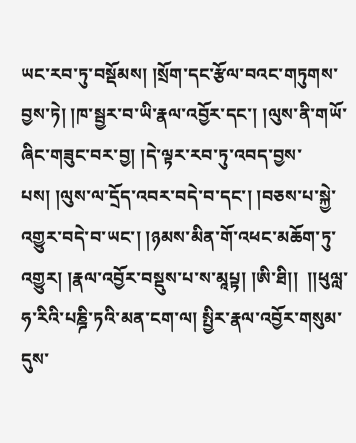ཡང་རབ་ཏུ་བསྡོམས། །སྲོག་དང་རྩོལ་བའང་གཏུགས་བྱས་ཏེ། །ཁ་སྦྱར་བ་ཡི་རྣལ་འབྱོར་དང་། །ལུས་ནི་གཡོ་ཞིང་གཟུང་བར་བྱ། །དེ་ལྟར་རབ་ཏུ་འབད་བྱས་པས། །ལུས་ལ་དྲོད་འབར་བདེ་བ་དང་། །བཅས་པ་སྐྱེ་འགྱུར་བདེ་བ་ཡང་། །ཉམས་མིན་གོ་འཕང་མཆོག་ཏུ་འགྱུར། །རྣལ་འབྱོར་བསྡུས་པ་ས་མཱཔྟ། །ཨི་ཐི།།  །།ཕུལླ་ཧ་རིའི་པཎྜི་ཏའི་མན་ངག་ལ། སྤྱིར་རྣལ་འབྱོར་གསུམ་དུས་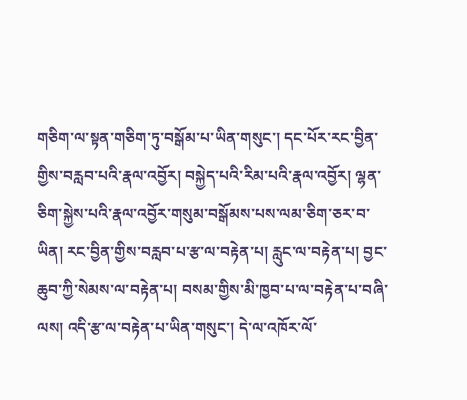གཅིག་ལ་སྟན་གཅིག་ཏུ་བསྒོམ་པ་ཡིན་གསུང་། དང་པོར་རང་བྱིན་གྱིས་བརླབ་པའི་རྣལ་འབྱོར། བསྐྱེད་པའི་རིམ་པའི་རྣལ་འབྱོར། ལྷན་ཅིག་སྐྱེས་པའི་རྣལ་འབྱོར་གསུམ་བསྒོམས་པས་ལམ་ཅིག་ཅར་བ་ཡིན། རང་བྱིན་གྱིས་བརླབ་པ་རྩ་ལ་བརྟེན་པ། རླུང་ལ་བརྟེན་པ། བྱང་ཆུབ་ཀྱི་སེམས་ལ་བརྟེན་པ། བསམ་གྱིས་མི་ཁྱབ་པ་ལ་བརྟེན་པ་བཞི་ལས། འདི་རྩ་ལ་བརྟེན་པ་ཡིན་གསུང་། དེ་ལ་འཁོར་ལོ་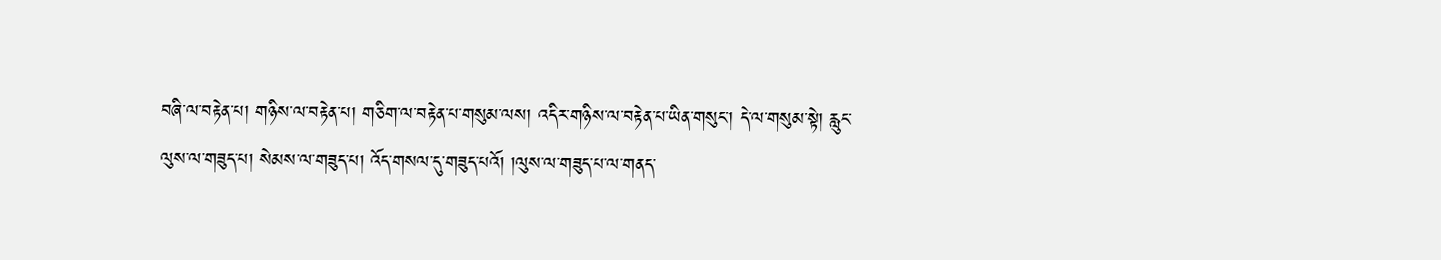བཞི་ལ་བརྟེན་པ། གཉིས་ལ་བརྟེན་པ། གཅིག་ལ་བརྟེན་པ་གསུམ་ལས། འདིར་གཉིས་ལ་བརྟེན་པ་ཡིན་གསུང་། དེ་ལ་གསུམ་སྟེ། རླུང་ལུས་ལ་གཟུད་པ། སེམས་ལ་གཟུད་པ། འོད་གསལ་དུ་གཟུད་པའོ། །ལུས་ལ་གཟུད་པ་ལ་གནད་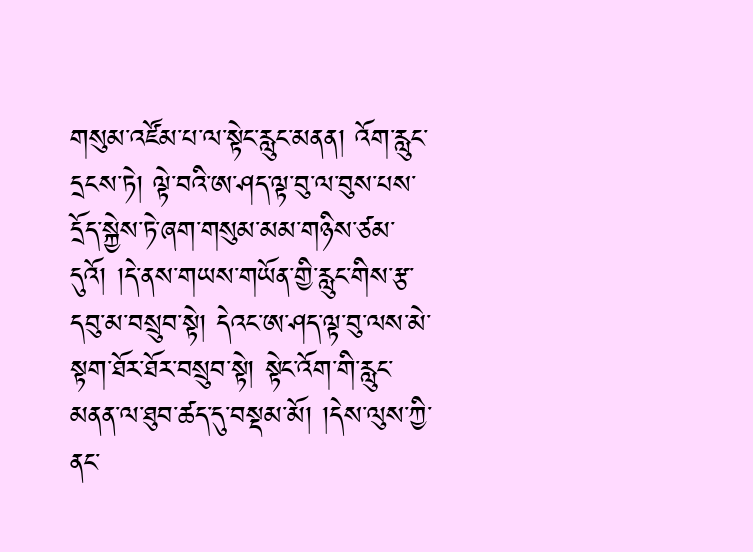གསུམ་འཛོམ་པ་ལ་སྟེང་རླུང་མནན། འོག་རླུང་དྲངས་ཏེ། ལྟེ་བའི་ཨ་ཤད་ལྟ་བུ་ལ་བུས་པས་དྲོད་སྐྱེས་ཏེ་ཞག་གསུམ་མམ་གཉིས་ཙམ་དུའོ། །དེ་ནས་གཡས་གཡོན་གྱི་རླུང་གིས་རྩ་དབུ་མ་བསྲུབ་སྟེ། དེའང་ཨ་ཤད་ལྟ་བུ་ལས་མེ་སྟག་ཐོར་ཐོར་བསྲུབ་སྟེ། སྟེང་འོག་གི་རླུང་མནན་ལ་ཐུབ་ཚད་དུ་བསྡམ་མོ། །དེས་ལུས་ཀྱི་ནང་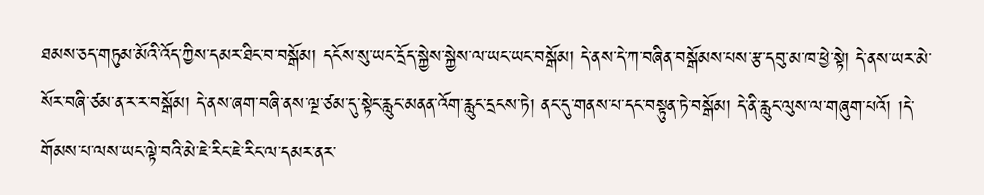ཐམས་ཅད་གཏུམ་མོའི་འོད་ཀྱིས་དམར་ཐིང་བ་བསྒོམ། དངོས་སུ་ཡང་དྲོད་སྐྱེས་སྐྱེས་ལ་ཡང་ཡང་བསྒོམ། དེ་ནས་དེ་ཀ་བཞིན་བསྒོམས་པས་རྩ་དབུ་མ་ཁ་ཕྱེ་སྟེ། དེ་ནས་ཡར་མེ་སོར་བཞི་ཙམ་ན་ར་ར་བསྒོམ། དེ་ནས་ཞག་བཞི་ནས་ལྔ་ཙམ་དུ་སྟེང་རླུང་མནན་འོག་རླུང་དྲངས་ཏེ། ནང་དུ་གནས་པ་དང་བསྟུན་ཏེ་བསྒོམ། དེ་ནི་རླུང་ལུས་ལ་གཞུག་པའོ། །དེ་གོམས་པ་ལས་ཡང་ལྟེ་བའི་མེ་ཇེ་རིང་ཇེ་རིང་ལ་དམར་ནར་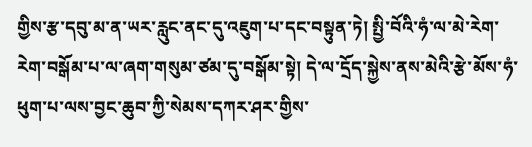གྱིས་རྩ་དབུ་མ་ན་ཡར་རླུང་ནང་དུ་འཇུག་པ་དང་བསྟུན་ཏེ། སྤྱི་བོའི་ཧཾ་ལ་མེ་རེག་རེག་བསྒོམ་པ་ལ་ཞག་གསུམ་ཙམ་དུ་བསྒོམ་སྟེ། དེ་ལ་དྲོད་སྐྱེས་ནས་མེའི་རྩེ་མོས་ཧཾ་ཕུག་པ་ལས་བྱང་ཆུབ་ཀྱི་སེམས་དཀར་ཤར་གྱིས་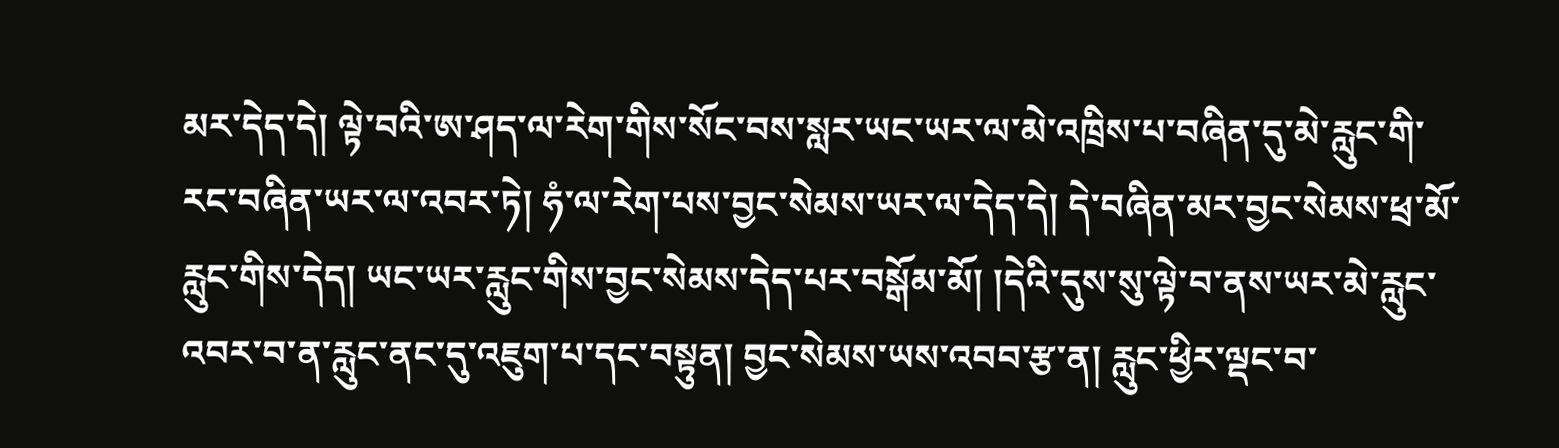མར་དེད་དེ། ལྟེ་བའི་ཨ་ཤད་ལ་རེག་གིས་སོང་བས་སླར་ཡང་ཡར་ལ་མེ་འཁྲིས་པ་བཞིན་དུ་མེ་རླུང་གི་རང་བཞིན་ཡར་ལ་འབར་ཏེ། ཧཾ་ལ་རེག་པས་བྱང་སེམས་ཡར་ལ་དེད་དེ། དེ་བཞིན་མར་བྱང་སེམས་ཕྲ་མོ་རླུང་གིས་དེད། ཡང་ཡར་རླུང་གིས་བྱང་སེམས་དེད་པར་བསྒོམ་མོ། །དེའི་དུས་སུ་ལྟེ་བ་ནས་ཡར་མེ་རླུང་འབར་བ་ན་རླུང་ནང་དུ་འཇུག་པ་དང་བསྟུན། བྱང་སེམས་ཡས་འབབ་རྩ་ན། རླུང་ཕྱིར་ལྡང་བ་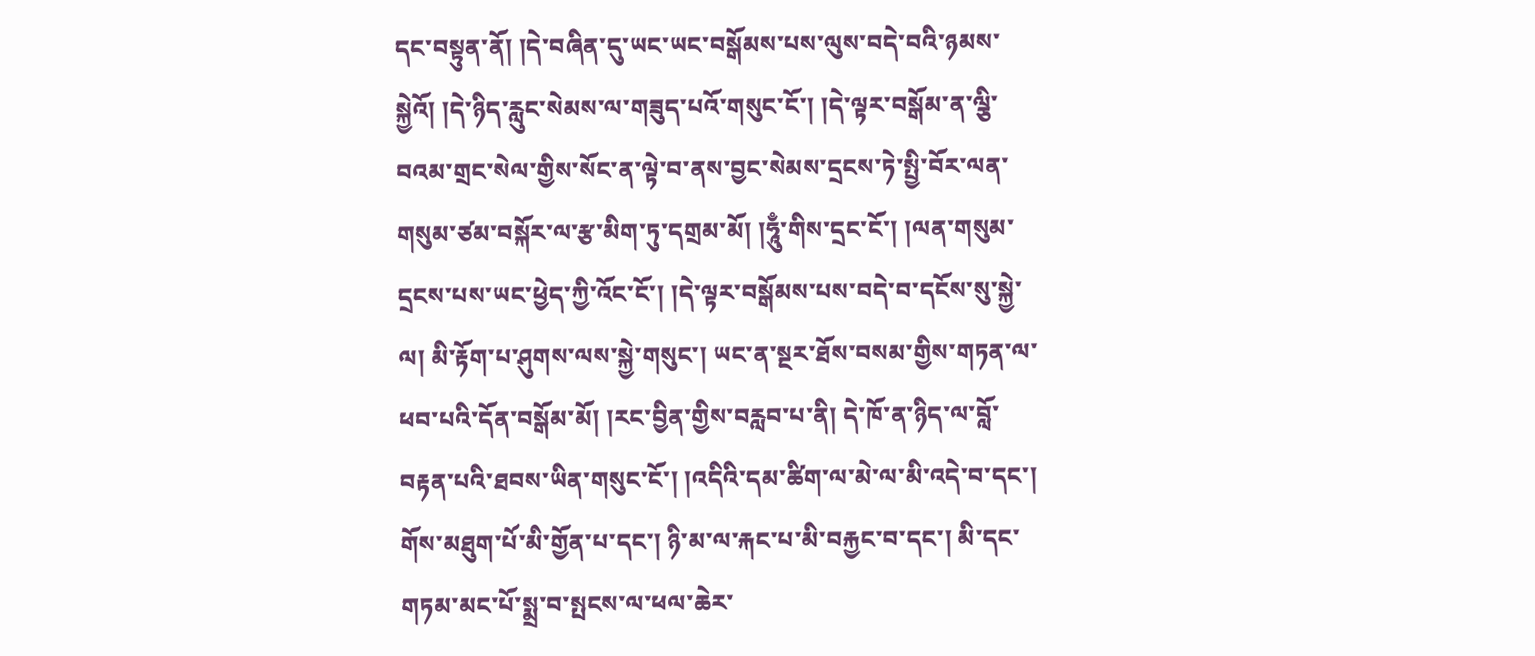དང་བསྟུན་ནོ། །དེ་བཞིན་དུ་ཡང་ཡང་བསྒོམས་པས་ལུས་བདེ་བའི་ཉམས་སྐྱེའོ། །དེ་ཉིད་རླུང་སེམས་ལ་གཟུད་པའོ་གསུང་ངོ་། །དེ་ལྟར་བསྒོམ་ན་ལྕི་བའམ་གྲང་སེལ་གྱིས་སོང་ན་ལྟེ་བ་ནས་བྱང་སེམས་དྲངས་ཏེ་སྤྱི་བོར་ལན་གསུམ་ཙམ་བསྐོར་ལ་རྩ་མིག་ཏུ་དགྲམ་མོ། །ཧཱུྃ་གིས་དྲང་ངོ་། །ལན་གསུམ་དྲངས་པས་ཡང་ཕྱེད་ཀྱི་འོང་ངོ་། །དེ་ལྟར་བསྒོམས་པས་བདེ་བ་དངོས་སུ་སྐྱེ་ལ། མི་རྟོག་པ་ཤུགས་ལས་སྐྱེ་གསུང་། ཡང་ན་སྔར་ཐོས་བསམ་གྱིས་གཏན་ལ་ཕབ་པའི་དོན་བསྒོམ་མོ། །རང་བྱིན་གྱིས་བརླབ་པ་ནི། དེ་ཁོ་ན་ཉིད་ལ་བློ་བརྟན་པའི་ཐབས་ཡིན་གསུང་ངོ་། །འདིའི་དམ་ཚིག་ལ་མེ་ལ་མི་འདེ་བ་དང་། གོས་མཐུག་པོ་མི་གྱོན་པ་དང་། ཉི་མ་ལ་རྐང་པ་མི་བརྐྱང་བ་དང་། མི་དང་གཏམ་མང་པོ་སྨྲ་བ་སྤངས་ལ་ཕལ་ཆེར་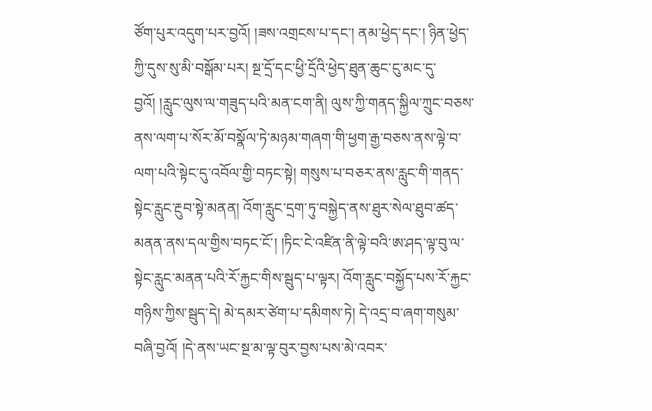ཙོག་པུར་འདུག་པར་བྱའོ། །ཟས་འགྲངས་པ་དང་། ནམ་ཕྱེད་དང་། ཉིན་ཕྱེད་ཀྱི་དུས་སུ་མི་བསྒོམ་པར། སྔ་དྲོ་དང་ཕྱི་དྲོའི་ཕྱེད་ཐུན་ཆུང་ངུ་མང་དུ་བྱའོ། །རླུང་ལུས་ལ་གཟུད་པའི་མན་ངག་ནི། ལུས་ཀྱི་གནད་སྐྱིལ་ཀྲུང་བཅས་ནས་ལག་པ་སོར་མོ་བསྣོལ་ཏེ་མཉམ་གཞག་གི་ཕྱག་རྒྱ་བཅས་ནས་ལྟེ་བ་ལག་པའི་སྟེང་དུ་འབོལ་གྱི་བཏང་སྟེ། གསུས་པ་བཅར་ནས་རླུང་གི་གནད་སྟེང་རླུང་རྔུབ་སྟེ་མནན། འོག་རླུང་དྲག་ཏུ་བསྐྱེད་ནས་ཐུར་སེལ་ཐུབ་ཚད་མནན་ནས་དལ་གྱིས་བཏང་ངོ་། །ཏིང་ངེ་འཛིན་ནི་ལྟེ་བའི་ཨ་ཤད་ལྟ་བུ་ལ་སྟེང་རླུང་མནན་པའི་རོ་རྐྱང་གིས་སྦུད་པ་ལྟར། འོག་རླུང་བསྐྱོད་པས་རོ་རྐྱང་གཉིས་ཀྱིས་སྦུད་དེ། མེ་དམར་ཙེག་པ་དམིགས་ཏེ། དེ་འདྲ་བ་ཞག་གསུམ་བཞི་བྱའོ། །དེ་ནས་ཡང་སྔ་མ་ལྟ་བུར་བྱས་པས་མེ་འབར་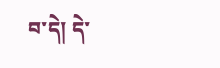བ་དེ། དེ་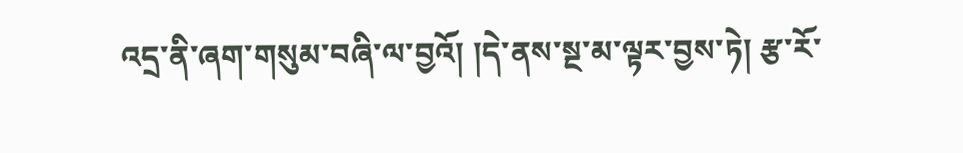འདྲ་ནི་ཞག་གསུམ་བཞི་ལ་བྱའོ། །དེ་ནས་སྔ་མ་ལྟར་བྱས་ཏེ། རྩ་རོ་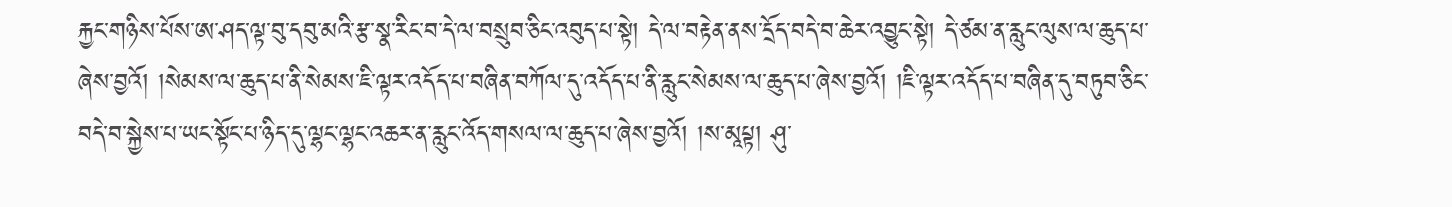རྐྱང་གཉིས་པོས་ཨ་ཤད་ལྟ་བུ་དབུ་མའི་རྩ་སྣ་རིང་བ་དེ་ལ་བསྲུབ་ཅིང་འབུད་པ་སྟེ། དེ་ལ་བརྟེན་ནས་དྲོད་བདེ་བ་ཆེར་འབྱུང་སྟེ། དེ་ཙམ་ན་རླུང་ལུས་ལ་ཆུད་པ་ཞེས་བྱའོ། །སེམས་ལ་ཆུད་པ་ནི་སེམས་ཇི་ལྟར་འདོད་པ་བཞིན་བཀོལ་དུ་འདོད་པ་ནི་རླུང་སེམས་ལ་ཆུད་པ་ཞེས་བྱའོ། །ཇི་ལྟར་འདོད་པ་བཞིན་དུ་བཏུབ་ཅིང་བདེ་བ་སྐྱེས་པ་ཡང་སྟོང་པ་ཉིད་དུ་ལྷང་ལྷང་འཆར་ན་རླུང་འོད་གསལ་ལ་ཆུད་པ་ཞེས་བྱའོ། །ས་མཱཔྟ། ཤུ་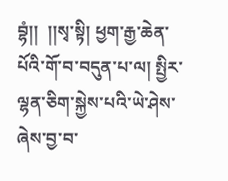བྷཾ།།  །།སྭ་སྟི། ཕྱག་རྒྱ་ཆེན་པོའི་གོ་བ་བདུན་པ་ལ། སྤྱིར་ལྷན་ཅིག་སྐྱེས་པའི་ཡེ་ཤེས་ཞེས་བྱ་བ་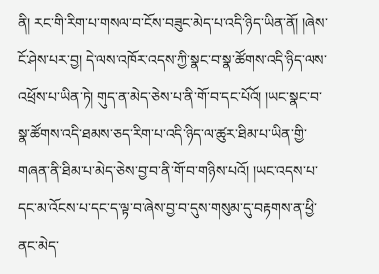ནི། རང་གི་རིག་པ་གསལ་བ་ངོས་བཟུང་མེད་པ་འདི་ཉིད་ཡིན་ནོ། །ཞེས་ངོ་ཤེས་པར་བྱ། དེ་ལས་འཁོར་འདས་ཀྱི་སྣང་བ་སྣ་ཚོགས་འདི་ཉིད་ལས་འཕྲོས་པ་ཡིན་ཏེ། གུད་ན་མེད་ཅེས་པ་ནི་གོ་བ་དང་པོའོ། །ཡང་སྣང་བ་སྣ་ཚོགས་འདི་ཐམས་ཅད་རིག་པ་འདི་ཉིད་ལ་ཚུར་ཐིམ་པ་ཡིན་གྱི་གཞན་ནི་ཐིམ་པ་མེད་ཅེས་བྱ་བ་ནི་གོ་བ་གཉིས་པའོ། །ཡང་འདས་པ་དང་མ་འོངས་པ་དང་ད་ལྟ་བ་ཞེས་བྱ་བ་དུས་གསུམ་དུ་བརྟགས་ན་ཕྱི་ནང་མེད་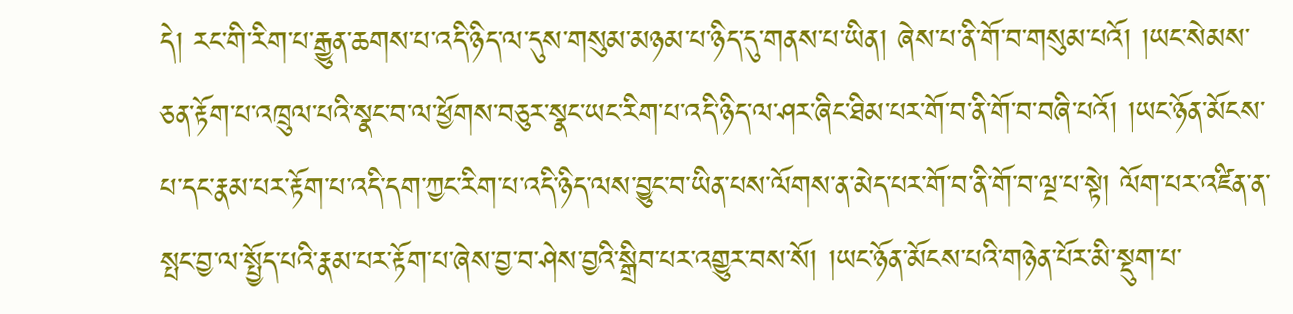དེ། རང་གི་རིག་པ་རྒྱུན་ཆགས་པ་འདི་ཉིད་ལ་དུས་གསུམ་མཉམ་པ་ཉིད་དུ་གནས་པ་ཡིན། ཞེས་པ་ནི་གོ་བ་གསུམ་པའོ། །ཡང་སེམས་ཅན་རྟོག་པ་འཁྲུལ་པའི་སྣང་བ་ལ་ཕྱོགས་བཅུར་སྣང་ཡང་རིག་པ་འདི་ཉིད་ལ་ཤར་ཞིང་ཐིམ་པར་གོ་བ་ནི་གོ་བ་བཞི་པའོ། །ཡང་ཉོན་མོངས་པ་དང་རྣམ་པར་རྟོག་པ་འདི་དག་ཀྱང་རིག་པ་འདི་ཉིད་ལས་བྱུང་བ་ཡིན་པས་ལོགས་ན་མེད་པར་གོ་བ་ནི་གོ་བ་ལྔ་པ་སྟེ། ལོག་པར་འཛིན་ན་སྤང་བྱ་ལ་སྤྱོད་པའི་རྣམ་པར་རྟོག་པ་ཞེས་བྱ་བ་ཤེས་བྱའི་སྒྲིབ་པར་འགྱུར་བས་སོ། །ཡང་ཉོན་མོངས་པའི་གཉེན་པོར་མི་སྡུག་པ་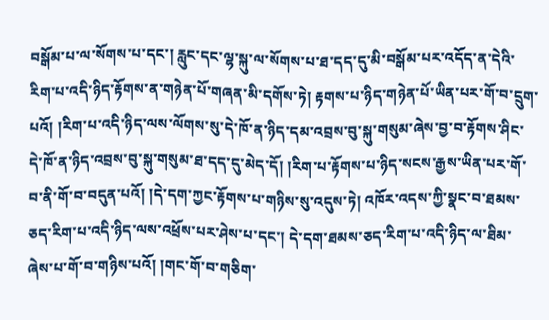བསྒོམ་པ་ལ་སོགས་པ་དང་། རླུང་དང་ལྷ་སྐུ་ལ་སོགས་པ་ཐ་དད་དུ་མི་བསྒོམ་པར་འདོད་ན་དེའི་རིག་པ་འདི་ཉིད་རྟོགས་ན་གཉེན་པོ་གཞན་མི་དགོས་ཏེ། རྟགས་པ་ཉིད་གཉེན་པོ་ཡིན་པར་གོ་བ་དྲུག་པའོ། །རིག་པ་འདི་ཉིད་ལས་ལོགས་སུ་དེ་ཁོ་ན་ཉིད་དམ་འབྲས་བུ་སྐུ་གསུམ་ཞེས་བྱ་བ་རྟོགས་ཤིང་དེ་ཁོ་ན་ཉིད་འབྲས་བུ་སྐུ་གསུམ་ཐ་དད་དུ་མེད་དོ། །རིག་པ་རྟོགས་པ་ཉིད་སངས་རྒྱས་ཡིན་པར་གོ་བ་ནི་གོ་བ་བདུན་པའོ། །དེ་དག་ཀྱང་རྟོགས་པ་གཉིས་སུ་འདུས་ཏེ། འཁོར་འདས་ཀྱི་སྣང་བ་ཐམས་ཅད་རིག་པ་འདི་ཉིད་ལས་འཕྲོས་པར་ཤེས་པ་དང་། དེ་དག་ཐམས་ཅད་རིག་པ་འདི་ཉིད་ལ་ཐིམ་ཞེས་པ་གོ་བ་གཉིས་པའོ། །གང་གོ་བ་གཅིག་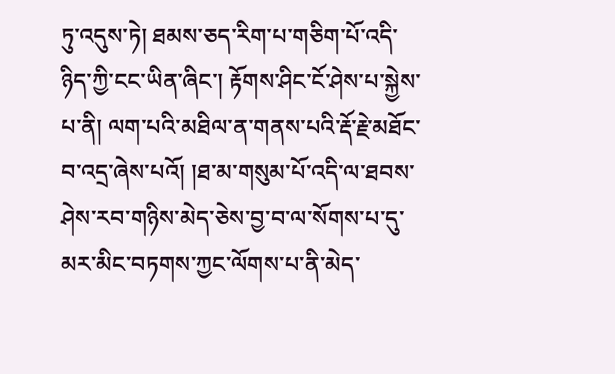ཏུ་འདུས་ཏེ། ཐམས་ཅད་རིག་པ་གཅིག་པོ་འདི་ཉིད་ཀྱི་ངང་ཡིན་ཞིང་། རྟོགས་ཤིང་ངོ་ཤེས་པ་སྐྱེས་པ་ནི། ལག་པའི་མཐིལ་ན་གནས་པའི་རྡོ་རྗེ་མཐོང་བ་འདྲ་ཞེས་པའོ། །ཐ་མ་གསུམ་པོ་འདི་ལ་ཐབས་ཤེས་རབ་གཉིས་མེད་ཅེས་བྱ་བ་ལ་སོགས་པ་དུ་མར་མིང་བཏགས་ཀྱང་ལོགས་པ་ནི་མེད་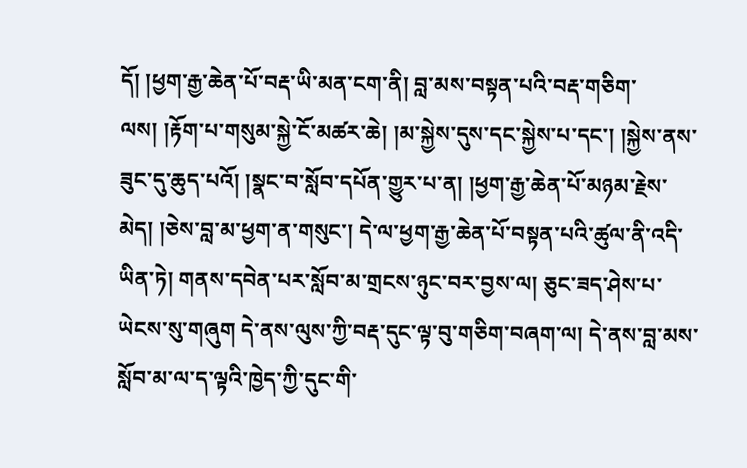དོ། །ཕྱག་རྒྱ་ཆེན་པོ་བརྡ་ཡི་མན་ངག་ནི། བླ་མས་བསྟན་པའི་བརྡ་གཅིག་ལས། །རྟོག་པ་གསུམ་སྐྱེ་ངོ་མཚར་ཆེ། །མ་སྐྱེས་དུས་དང་སྐྱེས་པ་དང་། །སྐྱེས་ནས་ཟུང་དུ་ཆུད་པའོ། །སྣང་བ་སློབ་དཔོན་གྱུར་པ་ན། །ཕྱག་རྒྱ་ཆེན་པོ་མཉམ་རྗེས་མེད། །ཅེས་བླ་མ་ཕྱག་ན་གསུང་། དེ་ལ་ཕྱག་རྒྱ་ཆེན་པོ་བསྟན་པའི་ཚུལ་ནི་འདི་ཡིན་ཏེ། གནས་དབེན་པར་སློབ་མ་གྲངས་ཉུང་བར་བྱས་ལ། ཅུང་ཟད་ཤེས་པ་ཡེངས་སུ་གཞུག དེ་ནས་ལུས་ཀྱི་བརྡ་དུང་ལྟ་བུ་གཅིག་བཞག་ལ། དེ་ནས་བླ་མས་སློབ་མ་ལ་ད་ལྟའི་ཁྱེད་ཀྱི་དུང་གི་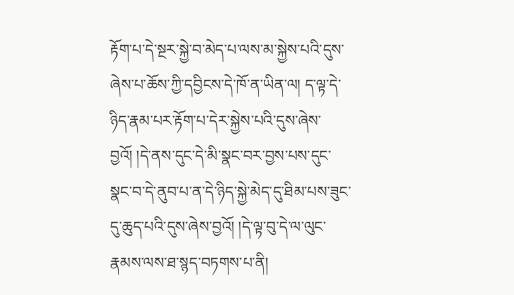རྟོག་པ་དེ་སྔར་སྐྱེ་བ་མེད་པ་ལས་མ་སྐྱེས་པའི་དུས་ཞེས་པ་ཆོས་ཀྱི་དབྱིངས་དེ་ཁོ་ན་ཡིན་ལ། ད་ལྟ་དེ་ཉིད་རྣམ་པར་རྟོག་པ་དེར་སྐྱེས་པའི་དུས་ཞེས་བྱའོ། །དེ་ནས་དུང་དེ་མི་སྣང་བར་བྱས་པས་དུང་སྣང་བ་དེ་ནུབ་པ་ན་དེ་ཉིད་སྐྱེ་མེད་དུ་ཐིམ་པས་ཟུང་དུ་ཆུད་པའི་དུས་ཞེས་བྱའོ། །དེ་ལྟ་བུ་དེ་ལ་ལུང་རྣམས་ལས་ཐ་སྙད་བཏགས་པ་ནི།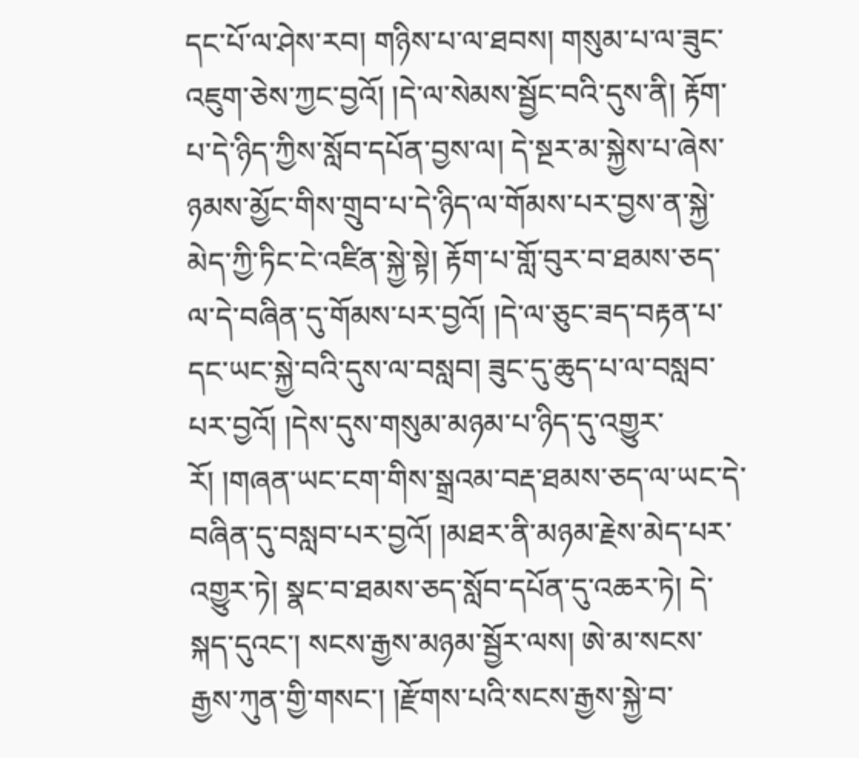དང་པོ་ལ་ཤེས་རབ། གཉིས་པ་ལ་ཐབས། གསུམ་པ་ལ་ཟུང་འཇུག་ཅེས་ཀྱང་བྱའོ། །དེ་ལ་སེམས་སྦྱོང་བའི་དུས་ནི། རྟོག་པ་དེ་ཉིད་ཀྱིས་སློབ་དཔོན་བྱས་ལ། དེ་སྔར་མ་སྐྱེས་པ་ཞེས་ཉམས་མྱོང་གིས་གྲུབ་པ་དེ་ཉིད་ལ་གོམས་པར་བྱས་ན་སྐྱེ་མེད་ཀྱི་ཏིང་ངེ་འཛིན་སྐྱེ་སྟེ། རྟོག་པ་གློ་བུར་བ་ཐམས་ཅད་ལ་དེ་བཞིན་དུ་གོམས་པར་བྱའོ། །དེ་ལ་ཅུང་ཟད་བརྟན་པ་དང་ཡང་སྐྱེ་བའི་དུས་ལ་བསླབ། ཟུང་དུ་ཆུད་པ་ལ་བསླབ་པར་བྱའོ། །དེས་དུས་གསུམ་མཉམ་པ་ཉིད་དུ་འགྱུར་རོ། །གཞན་ཡང་ངག་གིས་སྒྲའམ་བརྡ་ཐམས་ཅད་ལ་ཡང་དེ་བཞིན་དུ་བསླབ་པར་བྱའོ། །མཐར་ནི་མཉམ་རྗེས་མེད་པར་འགྱུར་ཏེ། སྣང་བ་ཐམས་ཅད་སློབ་དཔོན་དུ་འཆར་ཏེ། དེ་སྐད་དུའང་། སངས་རྒྱས་མཉམ་སྦྱོར་ལས། ཨེ་མ་སངས་རྒྱས་ཀུན་གྱི་གསང་། །རྫོགས་པའི་སངས་རྒྱས་སྐྱེ་བ་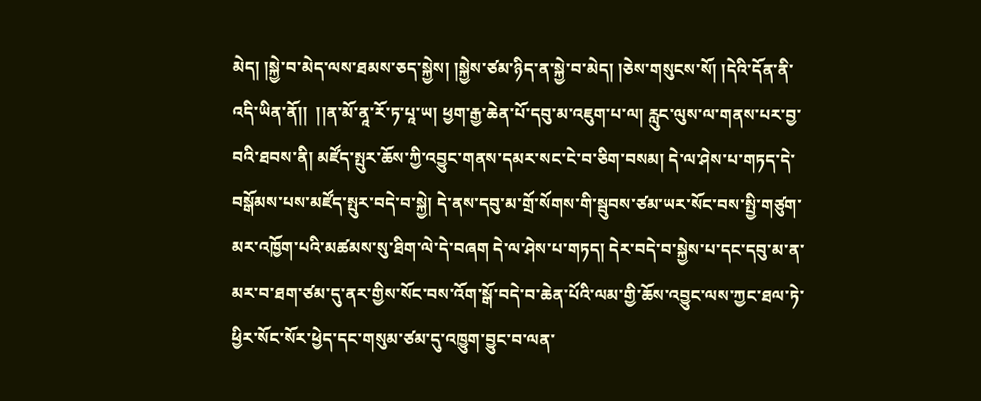མེད། །སྐྱེ་བ་མེད་ལས་ཐམས་ཅད་སྐྱེས། །སྐྱེས་ཙམ་ཉིད་ན་སྐྱེ་བ་མེད། །ཅེས་གསུངས་སོ། །དེའི་དོན་ནི་འདི་ཡིན་ནོ།།  །།ན་མོ་ནཱ་རོ་ཏ་པཱ་ཡ། ཕྱག་རྒྱ་ཆེན་པོ་དབུ་མ་འཇུག་པ་ལ། རླུང་ལུས་ལ་གནས་པར་བྱ་བའི་ཐབས་ནི། མཛོད་སྤུར་ཆོས་ཀྱི་འབྱུང་གནས་དམར་སང་ངེ་བ་ཅིག་བསམ། དེ་ལ་ཤེས་པ་གཏད་དེ་བསྒོམས་པས་མཛོད་སྤུར་བདེ་བ་སྐྱེ། དེ་ནས་དབུ་མ་གྲོ་སོགས་གི་སྦུབས་ཙམ་ཡར་སོང་བས་སྤྱི་གཙུག་མར་འཁྱོག་པའི་མཚམས་སུ་ཐིག་ལེ་དེ་བཞག དེ་ལ་ཤེས་པ་གཏད། དེར་བདེ་བ་སྐྱེས་པ་དང་དབུ་མ་ན་མར་བ་ཐག་ཙམ་དུ་ནར་གྱིས་སོང་བས་འོག་སྒོ་བདེ་བ་ཆེན་པོའི་ལམ་གྱི་ཆོས་འབྱུང་ལས་ཀྱང་ཐལ་ཏེ་ཕྱིར་སོང་སོར་ཕྱེད་དང་གསུམ་ཙམ་དུ་འཁྱུག་བྱུང་བ་ལན་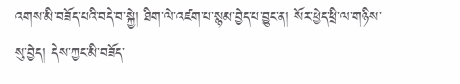འགས་མི་བཟོད་པའི་བདེ་བ་སྐྱེ། ཐིག་ལེ་འཛག་པ་སྙམ་བྱེད་པ་བྱུང་ན། སོར་ཕྱེད་ཕྲི་ལ་གཉིས་སུ་བྱེད། དེས་ཀྱང་མི་བཟོད་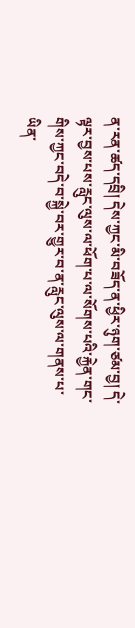ན་རན་ཚད་དབྲི། དེས་ཀྱང་མི་བཟོད་ན་ཕྱིར་ཉུག་ཙམ་བྱ། དེ་ལྟར་བྱས་པས་རླུང་ལུས་ལ་ཕོག་པ་ལ་སོགས་པའི་རྐྱེན་གང་གིས་ཀྱང་བདེ་བ་སྐྱེ་བར་གྱུར་བ་ན་རླུང་ལུས་ལ་གནས་པ་ཡིན་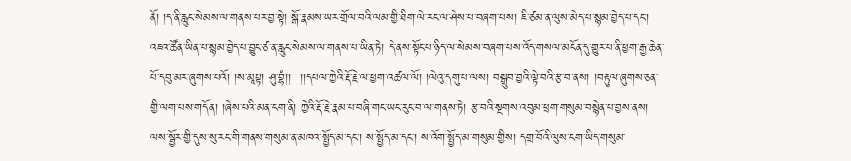ནོ། །ད་ནི་རླུང་སེམས་ལ་གནས་པར་བྱ་སྟེ། སྒོ་རྣམས་ཡར་གྲོལ་བའི་ལམ་གྱི་ཐིག་ལེ་རང་ལ་ཤེས་པ་བཞག་པས། ཇི་ཙམ་ན་ལུས་མེད་པ་སྙམ་བྱེད་པ་དང་། འཇའ་ཚོན་ཡིན་པ་སྙམ་བྱེད་པ་བྱུང་ཙ་ན་རླུང་སེམས་ལ་གནས་པ་ཡིན་ཏེ། དེ་ནས་སྟོང་པ་ཉིད་ལ་སེམས་བཞག་པས་འོད་གསལ་མངོན་དུ་གྱུར་པ་ནི་ཕྱག་རྒྱ་ཆེན་པོ་དབུ་མར་ཞུགས་པའོ། །ས་མཱཔྟ། ཤུ་བྷཾ།།  །།དཔལ་ཀྱེའི་རྡོ་རྗེ་ལ་ཕྱག་འཚལ་ལོ། །ལེའུ་དགུ་པ་ལས། བསྒྲུབ་བྱའི་ལྟེ་བའི་རྩ་བ་ནས། །བརྟུལ་ཞུགས་ཅན་གྱི་ལག་པས་གདོན། །ཞེས་པའི་མན་ངག་ནི། ཀྱེའི་རྡོ་རྗེ་རྣམ་པ་བཞི་གང་ཡང་རུང་བ་ལ་གནས་ཏེ། རྩ་བའི་སྔགས་འབུམ་ཕྲག་གསུམ་བསྙེན་པ་བྱས་ནས། ལས་སྦྱོར་གྱི་དུས་སུ་རང་གི་གནས་གསུམ་ན་མཁའ་སྤྱོད་མ་དང་། ས་སྤྱོད་མ་དང་། ས་འོག་སྤྱོད་མ་གསུམ་གྱིས། དགྲ་བོའི་ལུས་ངག་ཡིད་གསུམ་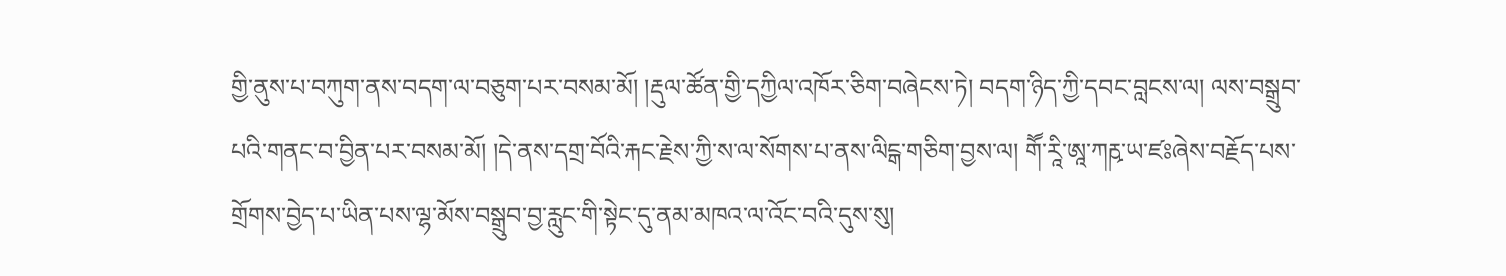གྱི་ནུས་པ་བཀུག་ནས་བདག་ལ་བཅུག་པར་བསམ་མོ། །རྡུལ་ཚོན་གྱི་དཀྱིལ་འཁོར་ཅིག་བཞེངས་ཏེ། བདག་ཉིད་ཀྱི་དབང་བླངས་ལ། ལས་བསྒྲུབ་པའི་གནང་བ་བྱིན་པར་བསམ་མོ། །དེ་ནས་དགྲ་བོའི་རྐང་རྗེས་ཀྱི་ས་ལ་སོགས་པ་ནས་ལིངྒ་གཅིག་བྱས་ལ། གཽ་རཱི་ཨཱ་ཀརྵ་ཡ་ཛཿཞེས་བརྗོད་པས་གྲོགས་བྱེད་པ་ཡིན་པས་ལྷ་མོས་བསྒྲུབ་བྱ་རླུང་གི་སྟེང་དུ་ནམ་མཁའ་ལ་འོང་བའི་དུས་སུ།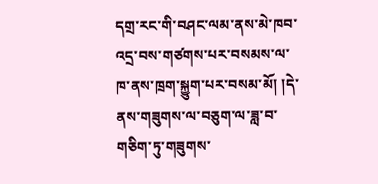དགྲ་རང་གི་བཤང་ལམ་ནས་མེ་ཁབ་འདྲ་བས་གཙགས་པར་བསམས་ལ་ཁ་ནས་ཁྲག་སྐྱུག་པར་བསམ་མོ། །དེ་ནས་གཟུགས་ལ་བཅུག་ལ་ཟླ་བ་གཅིག་ཏུ་གཟུགས་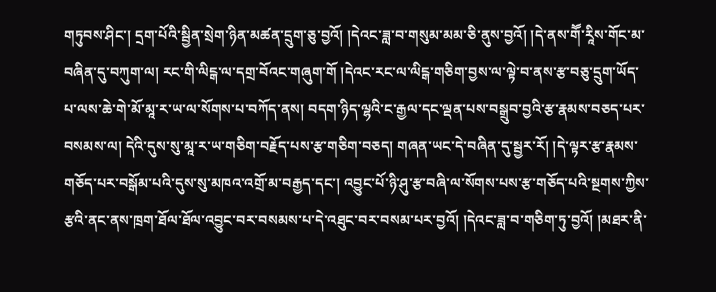གཏུབས་ཤིང་། དྲག་པོའི་སྦྱིན་སྲེག་ཉིན་མཚན་དྲུག་ཅུ་བྱའོ། །དེའང་ཟླ་བ་གསུམ་མམ་ཅི་ནུས་བྱའོ། །དེ་ནས་གཽ་རཱིས་གོང་མ་བཞིན་དུ་བཀུག་ལ། རང་གི་ལིངྒ་ལ་དགྲ་བོའང་གཞུག་གོ །དེའང་རང་ལ་ལིངྒ་གཅིག་བྱས་ལ་ལྟེ་བ་ནས་རྩ་བཅུ་དྲུག་ཡོད་པ་ལས་ཆེ་གེ་མོ་མཱ་ར་ཡ་ལ་སོགས་པ་བཀོད་ནས། བདག་ཉིད་ལྷའི་ང་རྒྱལ་དང་ལྡན་པས་བསྒྲུབ་བྱའི་རྩ་རྣམས་བཅད་པར་བསམས་ལ། དེའི་དུས་སུ་མཱ་ར་ཡ་གཅིག་བརྗོད་པས་རྩ་གཅིག་བཅད། གཞན་ཡང་དེ་བཞིན་དུ་སྦྱར་རོ། །དེ་ལྟར་རྩ་རྣམས་གཅོད་པར་བསྒོམ་པའི་དུས་སུ་མཁའ་འགྲོ་མ་བརྒྱད་དང་། འབྱུང་པོ་ཉི་ཤུ་རྩ་བཞི་ལ་སོགས་པས་རྩ་གཅོད་པའི་སྔགས་ཀྱིས་རྩའི་ནང་ནས་ཁྲག་ཐོལ་ཐོལ་འབྱུང་བར་བསམས་པ་དེ་འཐུང་བར་བསམ་པར་བྱའོ། །དེའང་ཟླ་བ་གཅིག་ཏུ་བྱའོ། །མཐར་ནི་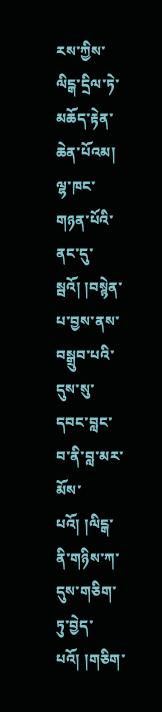རས་ཀྱིས་ལིངྒ་དྲིལ་ཏེ་མཆོད་རྟེན་ཆེན་པོའམ། ལྷ་ཁང་གཉན་པོའི་ནང་དུ་སྦའོ། །བསྙེན་པ་བྱས་ནས་བསྒྲུབ་པའི་དུས་སུ་དབང་བླང་བ་ནི་བླ་མར་མོས་པའོ། །ལིངྒ་ནི་གཉིས་ཀ་དུས་གཅིག་ཏུ་བྱེད་པའོ། །གཅིག་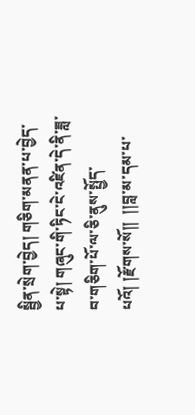སྦྱིན་སྲེག་བྱེད། གཅིག་མནན་པ་བྱེད་པ་སྟེ། གཞུང་གི་ཏིང་ངེ་འཛིན་དེ་ནི་ཟླ་བ་གཅིག་པོ་ལ་ཅི་ནུས་སྤྱོད་པའོ། །རྫོགས་སོ།།  །།བླ་མ་དམ་པ་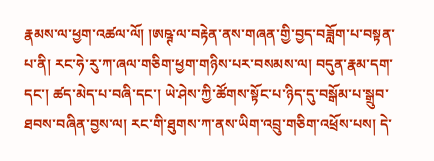རྣམས་ལ་ཕྱག་འཚལ་ལོ། །ཨཥྚ་ལ་བརྟེན་ནས་གཞན་གྱི་བྱད་བཟློག་པ་བསྟན་པ་ནི། རང་ཧེ་རུ་ཀ་ཞལ་གཅིག་ཕྱག་གཉིས་པར་བསམས་ལ། བདུན་རྣམ་དག་དང་། ཚད་མེད་པ་བཞི་དང་། ཡེ་ཤེས་ཀྱི་ཚོགས་སྟོང་པ་ཉིད་དུ་བསྒོམ་པ་སྒྲུབ་ཐབས་བཞིན་བྱས་ལ། རང་གི་ཐུགས་ཀ་ནས་ཡིག་འབྲུ་གཅིག་འཕྲོས་པས། དེ་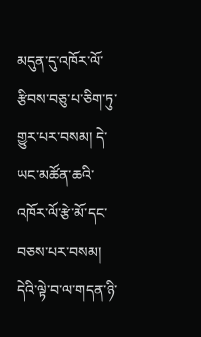མདུན་དུ་འཁོར་ལོ་རྩིབས་བཅུ་པ་ཅིག་ཏུ་གྱུར་པར་བསམ། དེ་ཡང་མཚོན་ཆའི་འཁོར་ལོ་རྩེ་མོ་དང་བཅས་པར་བསམ། དེའི་ལྟེ་བ་ལ་གདན་ཉི་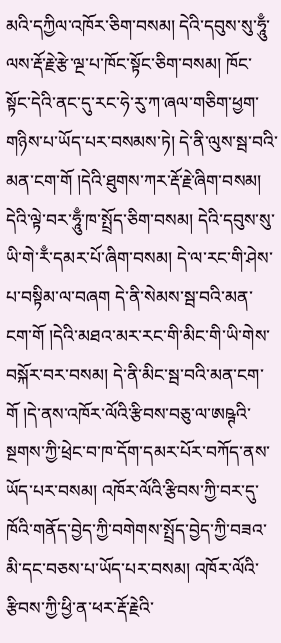མའི་དཀྱིལ་འཁོར་ཅིག་བསམ། དེའི་དབུས་སུ་ཧཱུྃ་ལས་རྡོ་རྗེ་རྩེ་ལྔ་པ་ཁོང་སྟོང་ཅིག་བསམ། ཁོང་སྟོང་དེའི་ནང་དུ་རང་ཧེ་རུ་ཀ་ཞལ་གཅིག་ཕྱག་གཉིས་པ་ཡོད་པར་བསམས་ཏེ། དེ་ནི་ལུས་སྦ་བའི་མན་ངག་གོ །དེའི་ཐུགས་ཀར་རྡོ་རྗེ་ཞིག་བསམ། དེའི་ལྟེ་བར་ཧཱུྃ་ཁ་སྤྲོད་ཅིག་བསམ། དེའི་དབུས་སུ་ཡི་གེ་རྃ་དམར་པོ་ཞིག་བསམ། དེ་ལ་རང་གི་ཤེས་པ་བསྟིམ་ལ་བཞག དེ་ནི་སེམས་སྦ་བའི་མན་ངག་གོ །དེའི་མཐའ་མར་རང་གི་མིང་གི་ཡི་གེས་བསྐོར་བར་བསམ། དེ་ནི་མིང་སྦ་བའི་མན་ངག་གོ །དེ་ནས་འཁོར་ལོའི་རྩིབས་བཅུ་ལ་ཨཥྚའི་སྔགས་ཀྱི་ཕྲེང་བ་ཁ་དོག་དམར་པོར་བཀོད་ནས་ཡོད་པར་བསམ། འཁོར་ལོའི་རྩིབས་ཀྱི་བར་དུ་ཁོའི་གནོད་བྱེད་ཀྱི་བགེགས་སྤྲོད་བྱེད་ཀྱི་བཟའ་མི་དང་བཅས་པ་ཡོད་པར་བསམ། འཁོར་ལོའི་རྩིབས་ཀྱི་ཕྱི་ན་ཕར་རྡོ་རྗེའི་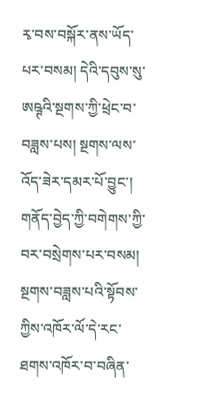རྭ་བས་བསྐོར་ནས་ཡོད་པར་བསམ། དེའི་དབུས་སུ་ཨཥྚའི་སྔགས་ཀྱི་ཕྲེང་བ་བཟླས་པས། སྔགས་ལས་འོད་ཟེར་དམར་པོ་བྱུང་། གནོད་བྱེད་ཀྱི་བགེགས་ཀྱི་བར་བསྲེགས་པར་བསམ། སྔགས་བཟླས་པའི་སྟོབས་ཀྱིས་འཁོར་ལོ་དེ་རང་ཐགས་འཁོར་བ་བཞིན་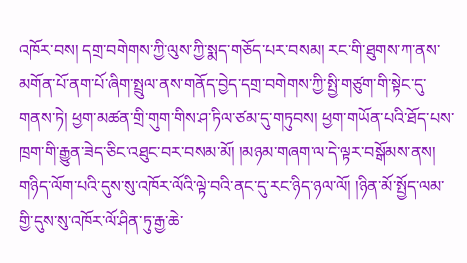འཁོར་བས། དགྲ་བགེགས་ཀྱི་ལུས་ཀྱི་སྨད་གཅོད་པར་བསམ། རང་གི་ཐུགས་ཀ་ནས་མགོན་པོ་ནག་པོ་ཞིག་སྤྲུལ་ནས་གནོད་བྱེད་དགྲ་བགེགས་ཀྱི་སྤྱི་གཙུག་གི་སྟེང་དུ་གནས་ཏེ། ཕྱག་མཚན་གྲི་གུག་གིས་ཤ་ཏིལ་ཙམ་དུ་གཏུབས། ཕྱག་གཡོན་པའི་ཐོད་པས་ཁྲག་གི་རྒྱུན་ཟེད་ཅིང་འཐུང་བར་བསམ་མོ། །མཉམ་གཞག་ལ་དེ་ལྟར་བསྒོམས་ནས། གཉིད་ལོག་པའི་དུས་སུ་འཁོར་ལོའི་ལྟེ་བའི་ནང་དུ་རང་ཉིད་ཉལ་ལོ། །ཉིན་མོ་སྤྱོད་ལམ་གྱི་དུས་སུ་འཁོར་ལོ་ཤིན་ཏུ་རྒྱ་ཆེ་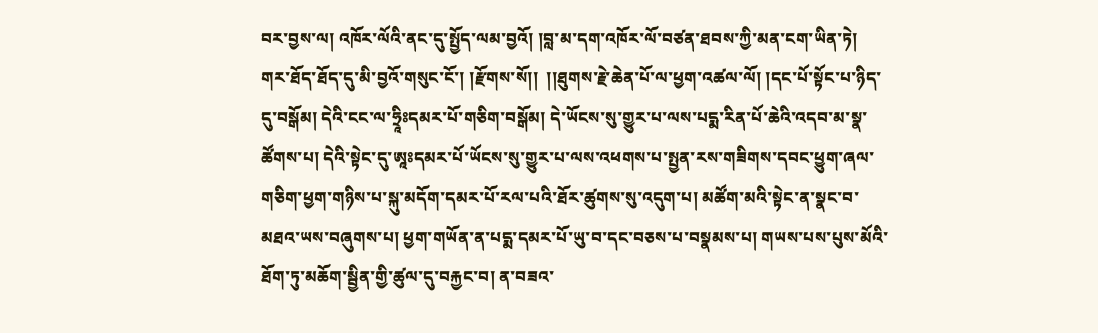བར་བྱས་ལ། འཁོར་ལོའི་ནང་དུ་སྤྱོད་ལམ་བྱའོ། །བླ་མ་དག་འཁོར་ལོ་བཙན་ཐབས་ཀྱི་མན་ངག་ཡིན་ཏེ། གར་ཐོད་ཐོད་དུ་མི་བྱའོ་གསུང་ངོ་། །རྫོགས་སོ།།  །།ཐུགས་རྗེ་ཆེན་པོ་ལ་ཕྱག་འཚལ་ལོ། །དང་པོ་སྟོང་པ་ཉིད་དུ་བསྒོམ། དེའི་ངང་ལ་ཧྲཱིཿདམར་པོ་གཅིག་བསྒོམ། དེ་ཡོངས་སུ་གྱུར་པ་ལས་པདྨ་རིན་པོ་ཆེའི་འདབ་མ་སྣ་ཚོགས་པ། དེའི་སྟེང་དུ་ཨཱཿདམར་པོ་ཡོངས་སུ་གྱུར་པ་ལས་འཕགས་པ་སྤྱན་རས་གཟིགས་དབང་ཕྱུག་ཞལ་གཅིག་ཕྱག་གཉིས་པ་སྐུ་མདོག་དམར་པོ་རལ་པའི་ཐོར་ཚུགས་སུ་འདུག་པ། མཚོག་མའི་སྟེང་ན་སྣང་བ་མཐའ་ཡས་བཞུགས་པ། ཕྱག་གཡོན་ན་པདྨ་དམར་པོ་ཡུ་བ་དང་བཅས་པ་བསྣམས་པ། གཡས་པས་པུས་མོའི་ཐོག་ཏུ་མཆོག་སྦྱིན་གྱི་ཚུལ་དུ་བརྐྱང་བ། ན་བཟའ་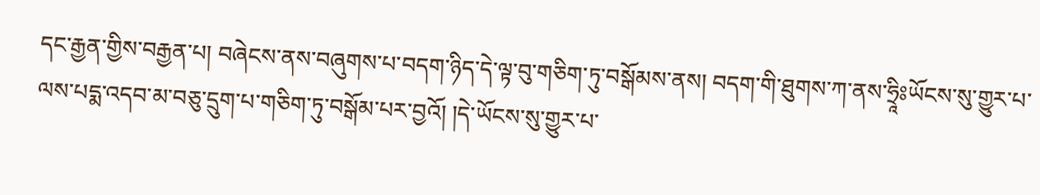དང་རྒྱན་གྱིས་བརྒྱན་པ། བཞེངས་ནས་བཞུགས་པ་བདག་ཉིད་དེ་ལྟ་བུ་གཅིག་ཏུ་བསྒོམས་ནས། བདག་གི་ཐུགས་ཀ་ནས་ཧྲཱིཿཡོངས་སུ་གྱུར་པ་ལས་པདྨ་འདབ་མ་བཅུ་དྲུག་པ་གཅིག་ཏུ་བསྒོམ་པར་བྱའོ། །དེ་ཡོངས་སུ་གྱུར་པ་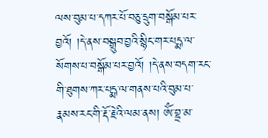ལས་བུམ་པ་དཀར་པོ་བཅུ་དྲུག་བསྒོམ་པར་བྱའོ། །དེ་ནས་བསྒྲུབ་བྱའི་སྙིང་གར་པདྨ་ལ་སོགས་པ་བསྒོམ་པར་བྱའོ། །དེ་ནས་བདག་རང་གི་ཐུགས་ཀར་པདྨ་ལ་གནས་པའི་བུམ་པ་རྣམས་རང་གི་རྡོ་རྗེའི་ལམ་ནས། ཨོཾ་བྷྲ་མ་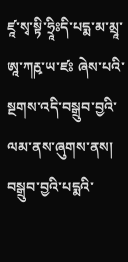ཛཱ་སྭ་སྟི་ཧྲཱིཿདི་པདྨ་མ་མྲཱ་ཨཱ་ཀརྵ་ཡ་ཛཿ ཞེས་པའི་སྔགས་འདི་བསྒྲུབ་བྱའི་ལམ་ནས་ཞུགས་ནས། བསྒྲུབ་བྱའི་པདྨའི་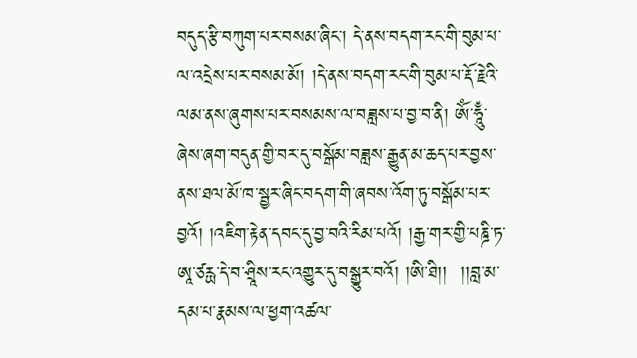བདུད་རྩི་བཀུག་པར་བསམ་ཞིང་། དེ་ནས་བདག་རང་གི་བུམ་པ་ལ་འདྲེས་པར་བསམ་མོ། །དེ་ནས་བདག་རང་གི་བུམ་པ་རྡོ་རྗེའི་ལམ་ནས་ཞུགས་པར་བསམས་ལ་བཟླས་པ་བྱ་བ་ནི། ཨོཾ་ཧཱུྃ་ཞེས་ཞག་བདུན་གྱི་བར་དུ་བསྒོམ་བཟླས་རྒྱུན་མ་ཆད་པར་བྱས་ནས་ཐལ་མོ་ཁ་སྦྱར་ཞིང་བདག་གི་ཞབས་འོག་ཏུ་བསྒོམ་པར་བྱའོ། །འཇིག་རྟེན་དབང་དུ་བྱ་བའི་རིམ་པའོ། །རྒྱ་གར་གྱི་པཎྜི་ཏ་ཨཱ་ཙརྻ་དེ་བ་ཤྲཱིས་རང་འགྱུར་དུ་བསྒྱུར་བའོ། །ཨི་ཐི།།  །།བླ་མ་དམ་པ་རྣམས་ལ་ཕྱག་འཚལ་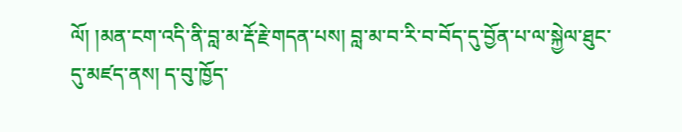ལོ། །མན་ངག་འདི་ནི་བླ་མ་རྡོ་རྗེ་གདན་པས། བླ་མ་བ་རི་བ་བོད་དུ་བྱོན་པ་ལ་སྐྱེལ་ཐུང་དུ་མཛད་ནས། ད་བུ་ཁྱོད་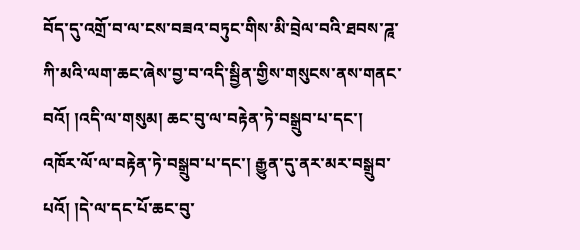བོད་དུ་འགྲོ་བ་ལ་ངས་བཟའ་བཏུང་གིས་མི་བྲེལ་བའི་ཐབས་ཌཱ་ཀི་མའི་ལག་ཆང་ཞེས་བྱ་བ་འདི་སྦྱིན་གྱིས་གསུངས་ནས་གནང་བའོ། །འདི་ལ་གསུམ། ཆང་བུ་ལ་བརྟེན་ཏེ་བསྒྲུབ་པ་དང་། འཁོར་ལོ་ལ་བརྟེན་ཏེ་བསྒྲུབ་པ་དང་། རྒྱུན་དུ་ནར་མར་བསྒྲུབ་པའོ། །དེ་ལ་དང་པོ་ཆང་བུ་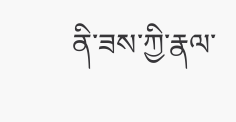ནི་ཟས་ཀྱི་རྣལ་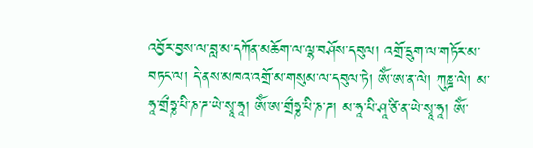འབྱོར་བྱས་ལ་བླ་མ་དཀོན་མཆོག་ལ་ལྷ་བཤོས་དབུལ། འགྲོ་དྲུག་ལ་གཏོར་མ་བཏང་ལ། དེ་ནས་མཁའ་འགྲོ་མ་གསུམ་ལ་དབུལ་ཏེ། ཨོཾ་ཨ་ན་ལེ། ཀུཎྜ་ལེ། མ་ཧཱ་གྲྀཧྞ་པི་ཎ་ཌ་ཡེ་སྭཱ་ཧཱ། ཨོཾ་ཨ་གྲྀཧྞ་པི་ཎ་ཌ། མ་ཧཱ་པི་ཤཱ་ཙི་ན་ཡེ་སྭཱ་ཧཱ། ཨོཾ་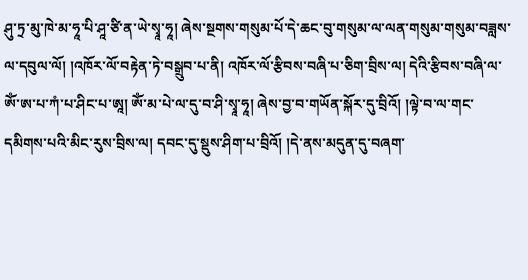ཤུ་ཏྲ་མུ་ཁེ་མ་ཧཱ་པི་ཤཱ་ཙི་ན་ཡེ་སྭཱ་ཧཱ། ཞེས་སྔགས་གསུམ་པོ་དེ་ཆང་བུ་གསུམ་ལ་ལན་གསུམ་གསུམ་བཟླས་ལ་དབུལ་ལོ། །འཁོར་ལོ་བརྟེན་ཏེ་བསྒྲུབ་པ་ནི། འཁོར་ལོ་རྩིབས་བཞི་པ་ཅིག་བྲིས་ལ། དེའི་རྩིབས་བཞི་ལ་ཨོཾ་ཨ་པ་ཀཾ་པ་ཤིང་པ་ཨཱ། ཨོཾ་མ་པེ་ལ་དུ་བ་ཤི་སྭཱ་ཧཱ། ཞེས་བྱ་བ་གཡོན་སྐོར་དུ་བྲིའོ། །ལྟེ་བ་ལ་གང་དམིགས་པའི་མིང་རུས་བྲིས་ལ། དབང་དུ་སྡུས་ཤིག་པ་བྲིའོ། །དེ་ནས་མདུན་དུ་བཞག་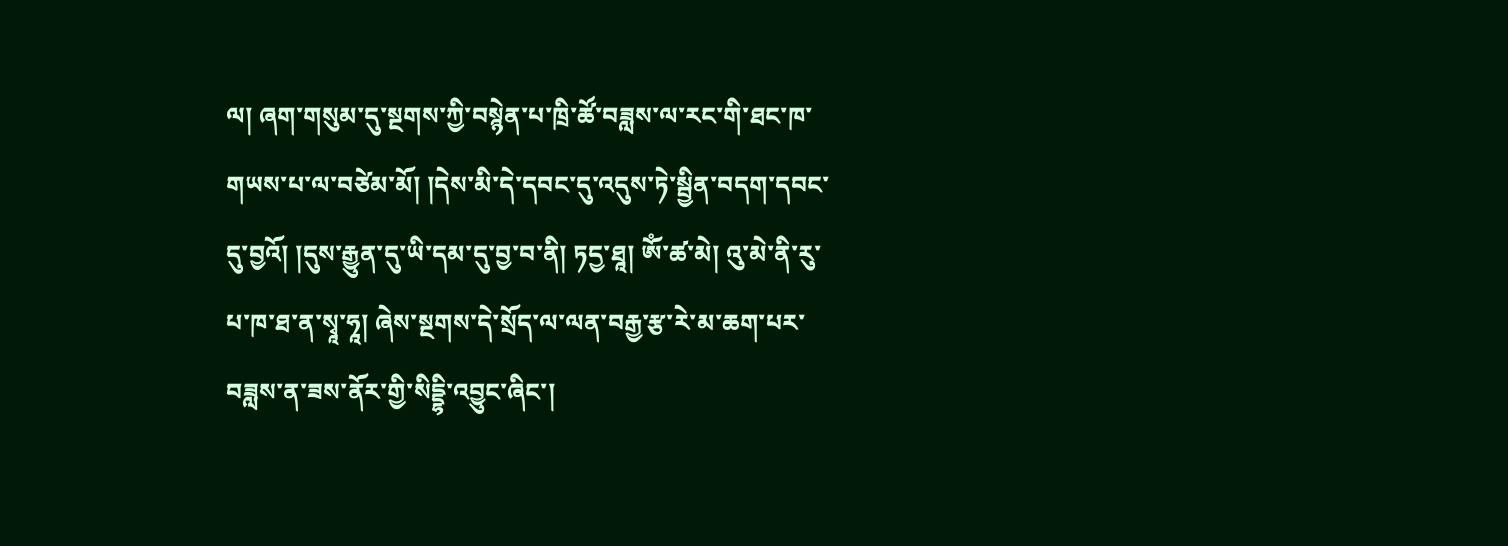ལ། ཞག་གསུམ་དུ་སྔགས་ཀྱི་བསྙེན་པ་ཁྲི་ཚོ་བཟླས་ལ་རང་གི་ཐང་ཁ་གཡས་པ་ལ་བཙེམ་མོ། །དེས་མི་དེ་དབང་དུ་འདུས་ཏེ་སྦྱིན་བདག་དབང་དུ་བྱའོ། །དུས་རྒྱུན་དུ་ཡི་དམ་དུ་བྱ་བ་ནི། ཏདྱ་ཐཱ། ཨོཾ་ཚ་མེ། འུ་མེ་ནི་རུ་པ་ཁ་ཐ་ན་སྭཱ་ཧཱ། ཞེས་སྔགས་དེ་སྲོད་ལ་ལན་བརྒྱ་རྩ་རེ་མ་ཆག་པར་བཟླས་ན་ཟས་ནོར་གྱི་སིདྡྷི་འབྱུང་ཞིང་།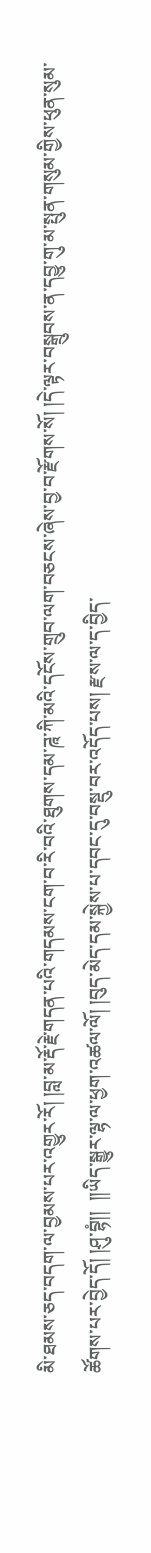མི་ཐམས་ཅད་བདག་ལ་བྱམས་པར་འགྱུར་རོ། །བླ་མ་རྡོ་རྗེ་གདན་པའི་གདམས་ངག་བ་རི་བའི་ཐུགས་དམ་ཌཱ་ཀི་མའི་དངོས་གྲུབ་ལག་བཅངས་ཞེས་བྱ་བ་རྫོགས་སོ། །དེ་ལྟར་བསྒྲུབས་ན་དབྱུ་གུ་མ་སྤུན་གསུམ་གྱིས་ཕུན་སུམ་ཚོགས་པར་བྱེད་དོ། །ཤུ་བྷཾ།།  །།ཡིད་སྒྱུར་ལྷ་ལ་ཕྱག་འཚལ་ལོ། །བུད་མེད་དམ་སྐྱེས་པ་དབང་དུ་བསྡུ་བར་འདོད་པས། རྫས་ལ་ད་བྱིད་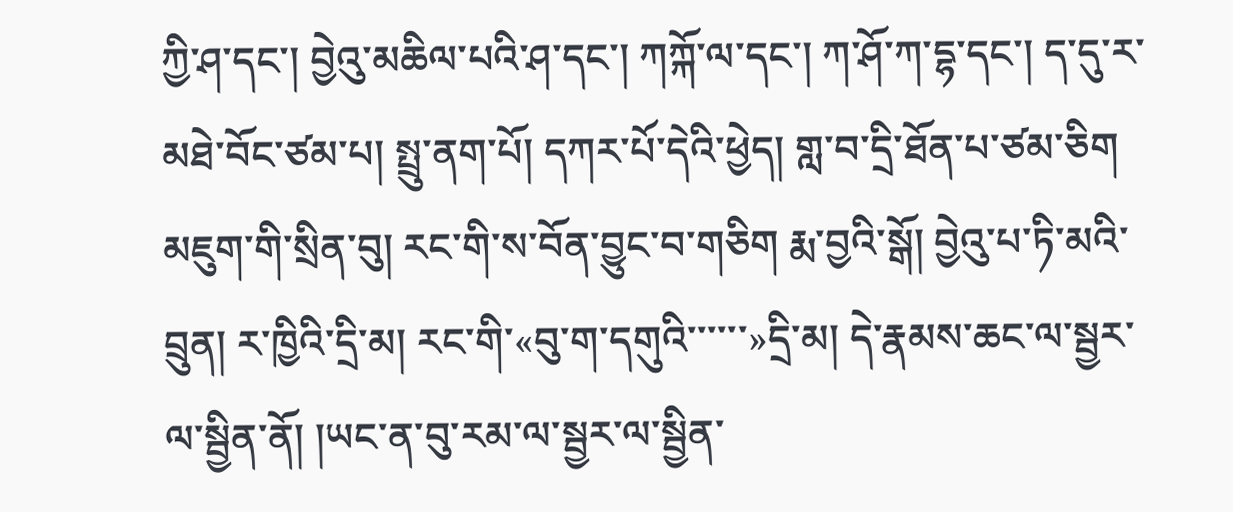ཀྱི་ཤ་དང་། བྱེའུ་མཆིལ་པའི་ཤ་དང་། ཀཀྐོ་ལ་དང་། ཀ་ཤོ་ཀ་དྷ་དང་། ད་དུ་ར་མཐེ་བོང་ཙམ་པ། སྤྲུ་ནག་པོ། དཀར་པོ་དེའི་ཕྱེད། གླ་བ་དྲི་ཐོན་པ་ཙམ་ཅིག མཇུག་གི་སྲིན་བུ། རང་གི་ས་བོན་བྱུང་བ་གཅིག རྨ་བྱའི་སྒོ། བྱེའུ་པ་ཏི་མའི་བྲུན། ར་ཁྱིའི་དྲི་མ། རང་གི་«བུ་ག་དགུའི་་་་་་»དྲི་མ། དེ་རྣམས་ཆང་ལ་སྦྱར་ལ་སྦྱིན་ནོ། །ཡང་ན་བུ་རམ་ལ་སྦྱར་ལ་སྦྱིན་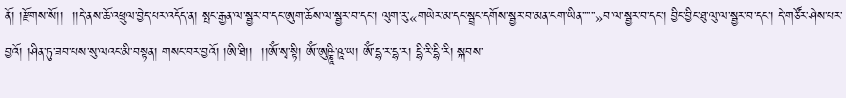ནོ། །རྫོགས་སོ།།  །།དེ་ནས་ཆོ་འཕྲུལ་བྱེད་པར་འདོད་ན། སྤང་རྒྱན་ལ་སྦྱར་བ་དང་ཨུག་ཆོས་ལ་སྦྱར་བ་དང་། ལུག་རུ་«གཡེར་མ་དང་སྦྲང་དགོས་སྦྱར་བ་མན་ངག་ཡིན་་་་་་»བ་ལ་སྦྱར་བ་དང་། བྱིང་བྱིང་ཐུ་ལུ་ལ་སྦྱར་བ་དང་། དེ་གཙོར་ཤེས་པར་བྱའོ། །ཤིན་ཏུ་ཟབ་པས་སུ་ལའང་མི་བསྟན། གསང་བར་བྱའོ། །ཨི་ཐི།།  །།ཨོཾ་སྭ་སྟི། ཨོཾ་ཨུཥྞཱི་ཥཱ་ཡ། ཨོཾ་དྷ་ར་དྷ་ར། དྷི་རི་དྷི་རི། སྐབས་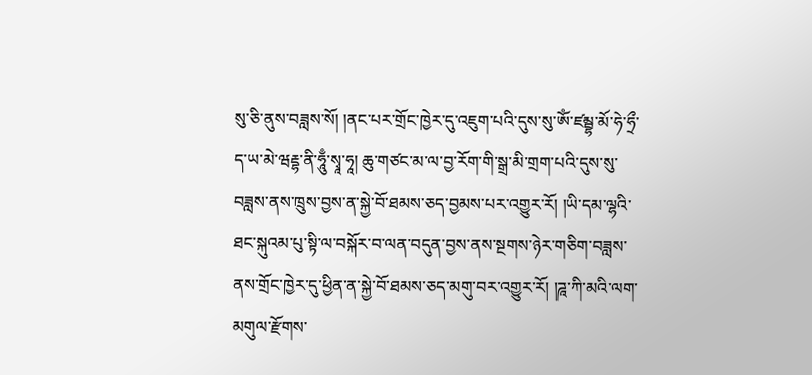སུ་ཅི་ནུས་བཟླས་སོ། །ནང་པར་གྲོང་ཁྱེར་དུ་འཇུག་པའི་དུས་སུ་ཨོཾ་ཛམྦྷ་མོ་ཧེ་ཧྲྀ་ད་ཡ་མེ་ཝརྡྷ་ནི་ཧཱུྃ་སྭཱ་ཧཱ། ཆུ་གཙང་མ་ལ་བྱ་རོག་གི་སྒྲ་མི་གྲག་པའི་དུས་སུ་བཟླས་ནས་ཁྲུས་བྱས་ན་སྐྱེ་བོ་ཐམས་ཅད་བྱམས་པར་འགྱུར་རོ། །ཡི་དམ་ལྷའི་ཐང་སྐུའམ་པུ་སྟི་ལ་བསྐོར་བ་ལན་བདུན་བྱས་ནས་སྔགས་ཉེར་གཅིག་བཟླས་ནས་གྲོང་ཁྱེར་དུ་ཕྱིན་ན་སྐྱེ་བོ་ཐམས་ཅད་མགུ་བར་འགྱུར་རོ། །ཌཱ་ཀི་མའི་ལག་མགུལ་རྫོགས་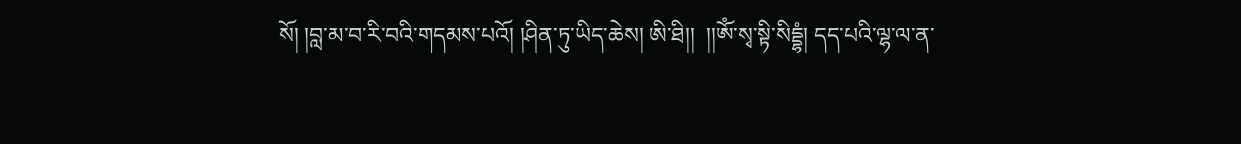སོ། །བླ་མ་བ་རི་བའི་གདམས་པའོ། །ཤིན་ཏུ་ཡིད་ཆེས། ཨི་ཐི།།  །།ཨོཾ་སྭ་སྟི་སིདྡྷཾ། དད་པའི་ལྷ་ལ་ན་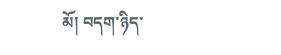མོ། བདག་ཉིད་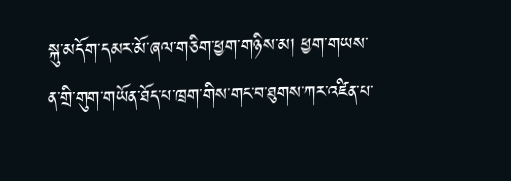སྐུ་མདོག་དམར་མོ་ཞལ་གཅིག་ཕྱག་གཉིས་མ། ཕྱག་གཡས་ན་གྲི་གུག་གཡོན་ཐོད་པ་ཁྲག་གིས་གང་བ་ཐུགས་ཀར་འཛིན་པ་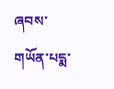ཞབས་གཡོན་པདྨ་